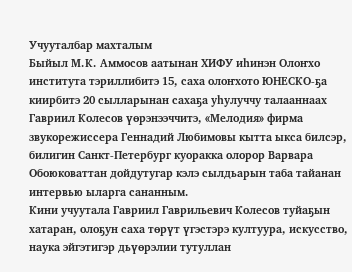Учууталбар махталым
Быйыл М.К. Аммосов аатынан ХИФУ иһинэн Олоҥхо института тэриллибитэ 15, саха олоҥхото ЮНЕСКО-ҕа киирбитэ 20 сылларынан сахаҕа уһулуччу талааннаах Гавриил Колесов үөрэнээччитэ, «Мелодия» фирма звукорежиссера Геннадий Любимовы кытта ыкса билсэр, билигин Санкт-Петербург куоракка олорор Варвара Обоюковаттан дойдутугар кэлэ сылдьарын таба тайанан интервью ыларга сананным.
Кини учуутала Гавриил Гаврильевич Колесов туйаҕын хатаран, олоҕун саха төрүт үгэстэрэ култуура, искусство, наука эйгэтигэр дьүөрэлии тутуллан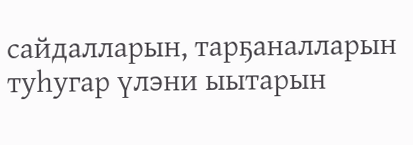сайдалларын, тарҕаналларын туһугар үлэни ыытарын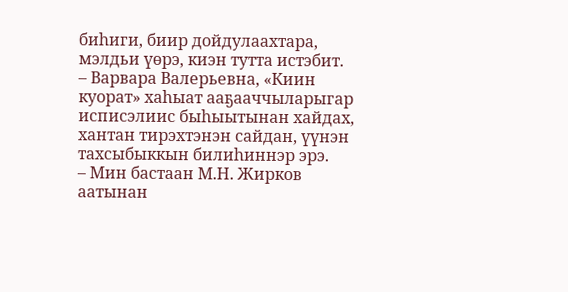биһиги, биир дойдулаахтара, мэлдьи үөрэ, киэн тутта истэбит.
– Варвара Валерьевна, «Киин куорат» хаһыат ааҕааччыларыгар исписэлиис быһыытынан хайдах, хантан тирэхтэнэн сайдан, үүнэн тахсыбыккын билиһиннэр эрэ.
– Мин бастаан М.Н. Жирков аатынан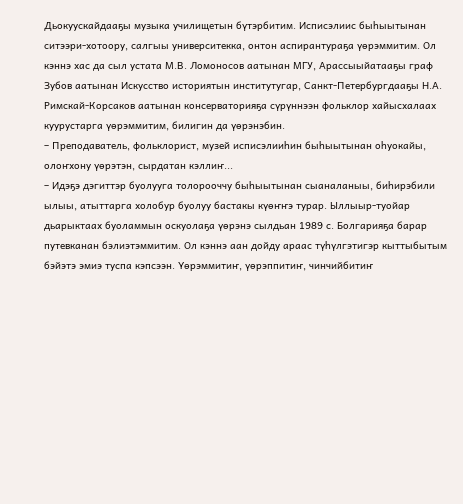Дьокуускайдааҕы музыка училищетын бүтэрбитим. Исписэлиис быһыытынан ситээри-хотоору, салгыы университекка, онтон аспирантураҕа үөрэммитим. Ол кэннэ хас да сыл устата М.В. Ломоносов аатынан МГУ, Арассыыйатааҕы граф Зубов аатынан Искусство историятын институтугар, Санкт-Петербургдааҕы Н.А. Римскай-Корсаков аатынан консерваторияҕа сүрүннээн фольклор хайысхалаах куурустарга үөрэммитим, билигин да үөрэнэбин.
– Преподаватель, фольклорист, музей исписэлииһин быһыытынан оһуокайы, олоҥхону үөрэтэн, сырдатан кэллиҥ...
– Идэҕэ дэгиттэр буолууга толорооччу быһыытынан сыаналаныы, биһирэбили ылыы, атыттарга холобур буолуу бастакы күөҥҥэ турар. Ыллыыр-туойар дьарыктаах буоламмын оскуолаҕа үөрэнэ сылдьан 1989 с. Болгарияҕа барар путевканан бэлиэтэммитим. Ол кэннэ аан дойду араас түһүлгэтигэр кыттыбытым бэйэтэ эмиэ туспа кэпсээн. Үөрэммитиҥ, үөрэппитиҥ, чинчийбитиҥ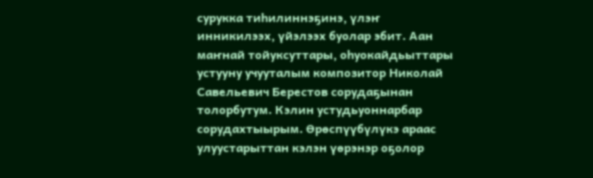сурукка тиһилиннэҕинэ, үлэҥ инникилээх, үйэлээх буолар эбит. Аан маҥнай тойуксуттары, оһуокайдьыттары устууну учууталым композитор Николай Савельевич Берестов сорудаҕынан толорбутум. Кэлин устудьуоннарбар сорудахтыырым. Өрөспүүбүлүкэ араас улуустарыттан кэлэн үөрэнэр оҕолор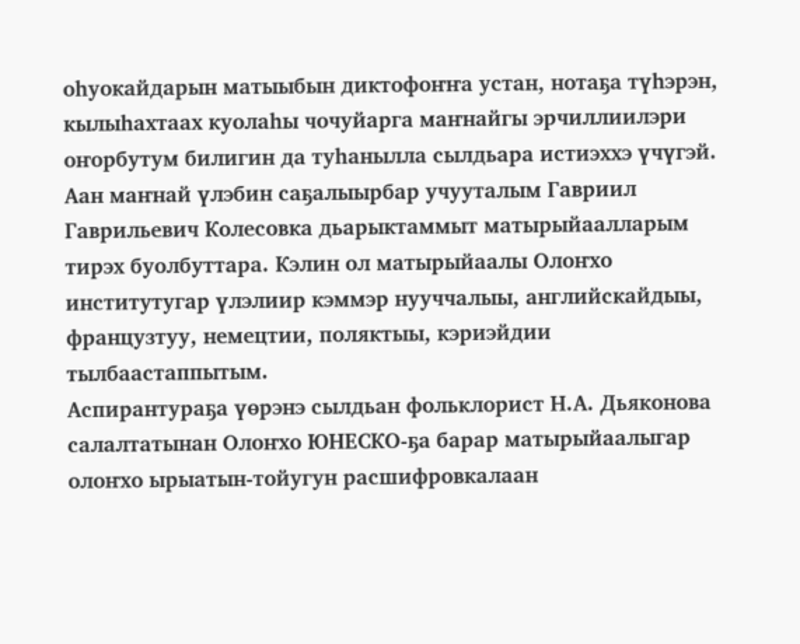оһуокайдарын матыыбын диктофоҥҥа устан, нотаҕа түһэрэн, кылыһахтаах куолаһы чочуйарга маҥнайгы эрчиллиилэри оҥорбутум билигин да туһанылла сылдьара истиэххэ үчүгэй. Аан маҥнай үлэбин саҕалыырбар учууталым Гавриил Гаврильевич Колесовка дьарыктаммыт матырыйаалларым тирэх буолбуттара. Кэлин ол матырыйаалы Олоҥхо институтугар үлэлиир кэммэр нууччалыы, английскайдыы, французтуу, немецтии, поляктыы, кэриэйдии тылбаастаппытым.
Аспирантураҕа үөрэнэ сылдьан фольклорист Н.А. Дьяконова салалтатынан Олоҥхо ЮНЕСКО-ҕа барар матырыйаалыгар олоҥхо ырыатын-тойугун расшифровкалаан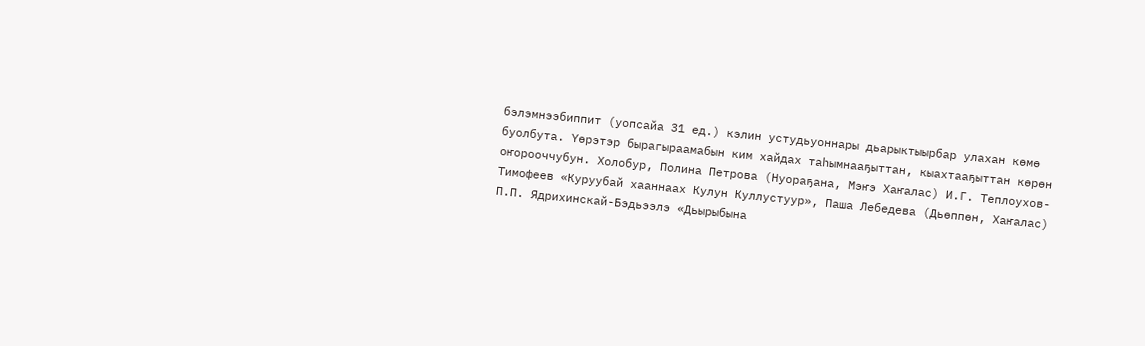бэлэмнээбиппит (уопсайа 31 ед.) кэлин устудьуоннары дьарыктыырбар улахан көмө буолбута. Үөрэтэр бырагыраамабын ким хайдах таһымнааҕыттан, кыахтааҕыттан көрөн оҥорооччубун. Холобур, Полина Петрова (Нуораҕана, Мэҥэ Хаҥалас) И.Г. Теплоухов-Тимофеев «Куруубай хааннаах Кулун Куллустуур», Паша Лебедева (Дьөппөн, Хаҥалас) П.П. Ядрихинскай-Бэдьээлэ «Дьырыбына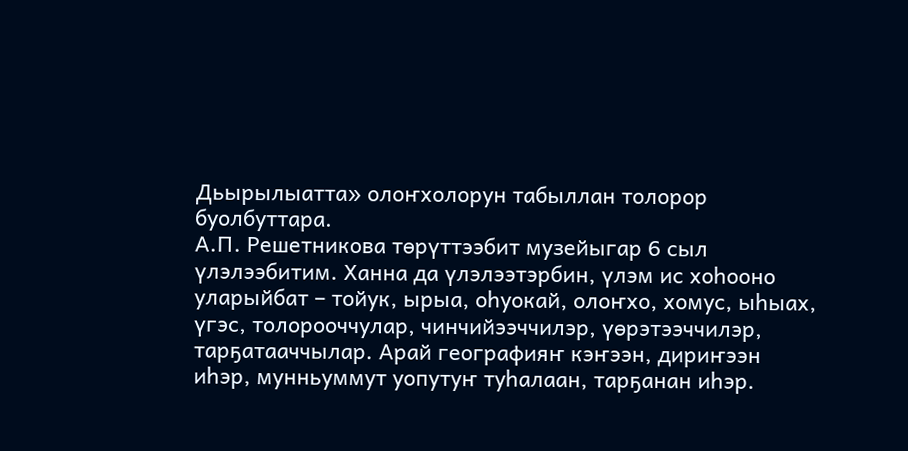Дьырылыатта» олоҥхолорун табыллан толорор буолбуттара.
А.П. Решетникова төрүттээбит музейыгар 6 сыл үлэлээбитим. Ханна да үлэлээтэрбин, үлэм ис хоһооно уларыйбат – тойук, ырыа, оһуокай, олоҥхо, хомус, ыһыах, үгэс, толорооччулар, чинчийээччилэр, үөрэтээччилэр, тарҕатааччылар. Арай географияҥ кэҥээн, дириҥээн иһэр, мунньуммут уопутуҥ туһалаан, тарҕанан иһэр.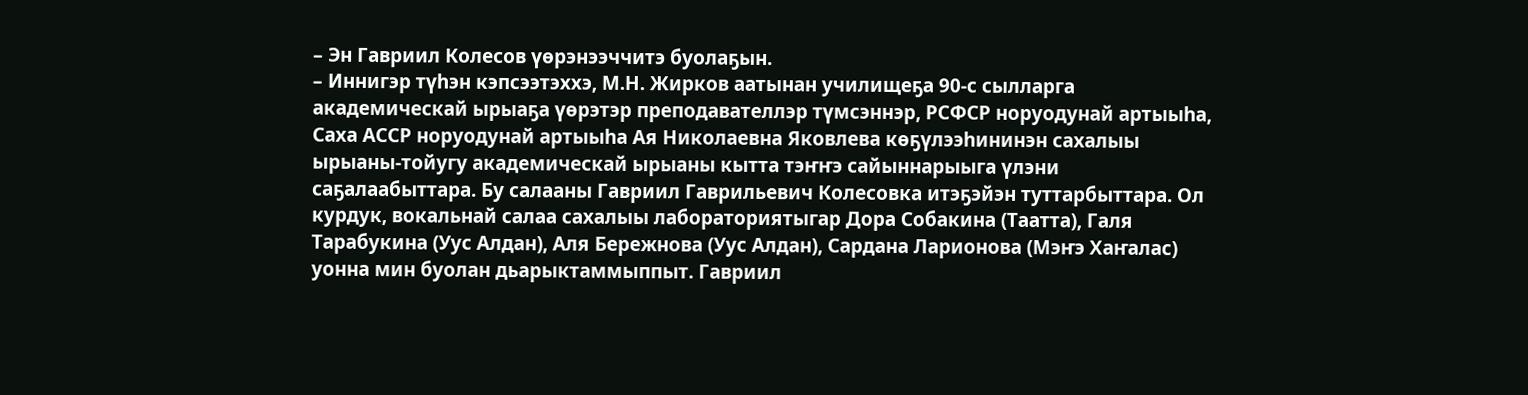– Эн Гавриил Колесов үөрэнээччитэ буолаҕын.
– Иннигэр түһэн кэпсээтэххэ, М.Н. Жирков аатынан училищеҕа 90-с сылларга академическай ырыаҕа үөрэтэр преподавателлэр түмсэннэр, РСФСР норуодунай артыыһа, Саха АССР норуодунай артыыһа Ая Николаевна Яковлева көҕүлээһининэн сахалыы ырыаны-тойугу академическай ырыаны кытта тэҥҥэ сайыннарыыга үлэни саҕалаабыттара. Бу салааны Гавриил Гаврильевич Колесовка итэҕэйэн туттарбыттара. Ол курдук, вокальнай салаа сахалыы лабораториятыгар Дора Собакина (Таатта), Галя Тарабукина (Уус Алдан), Аля Бережнова (Уус Алдан), Сардана Ларионова (Мэҥэ Хаҥалас) уонна мин буолан дьарыктаммыппыт. Гавриил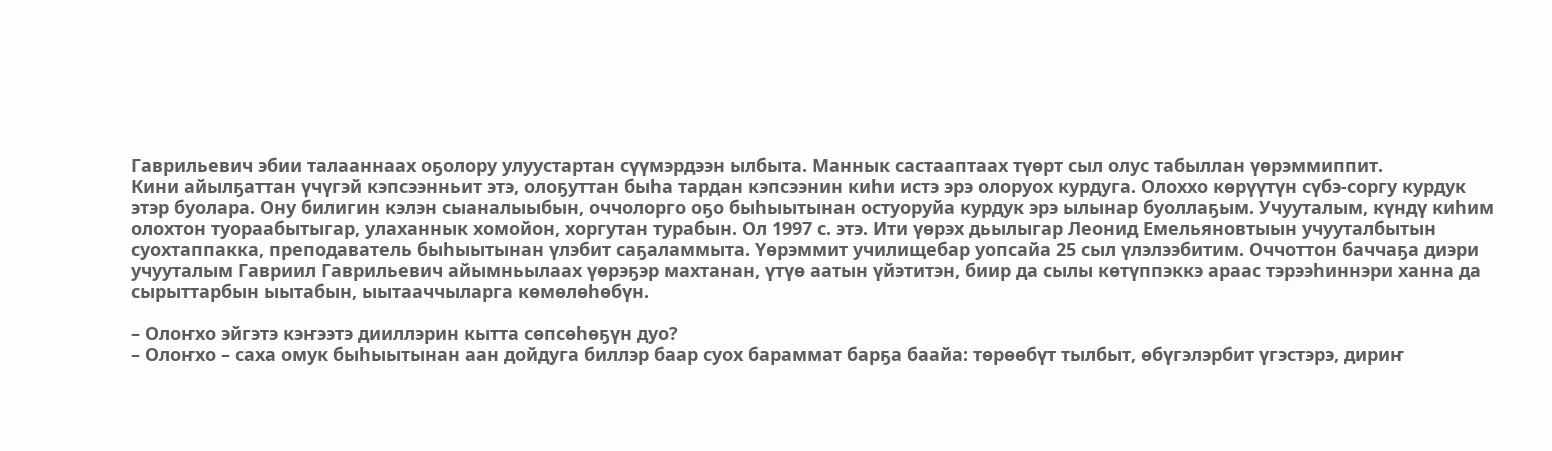Гаврильевич эбии талааннаах оҕолору улуустартан сүүмэрдээн ылбыта. Маннык састааптаах түөрт сыл олус табыллан үөрэммиппит.
Кини айылҕаттан үчүгэй кэпсээнньит этэ, олоҕуттан быһа тардан кэпсээнин киһи истэ эрэ олоруох курдуга. Олоххо көрүүтүн сүбэ-соргу курдук этэр буолара. Ону билигин кэлэн сыаналыыбын, оччолорго оҕо быһыытынан остуоруйа курдук эрэ ылынар буоллаҕым. Учууталым, күндү киһим олохтон туораабытыгар, улаханнык хомойон, хоргутан турабын. Ол 1997 с. этэ. Ити үөрэх дьылыгар Леонид Емельяновтыын учууталбытын суохтаппакка, преподаватель быһыытынан үлэбит саҕаламмыта. Үөрэммит училищебар уопсайа 25 сыл үлэлээбитим. Оччоттон баччаҕа диэри учууталым Гавриил Гаврильевич айымньылаах үөрэҕэр махтанан, үтүө аатын үйэтитэн, биир да сылы көтүппэккэ араас тэрээһиннэри ханна да сырыттарбын ыытабын, ыытааччыларга көмөлөһөбүн.

– Олоҥхо эйгэтэ кэҥээтэ дииллэрин кытта сөпсөһөҕүн дуо?
– Олоҥхо – саха омук быһыытынан аан дойдуга биллэр баар суох бараммат барҕа баайа: төрөөбүт тылбыт, өбүгэлэрбит үгэстэрэ, дириҥ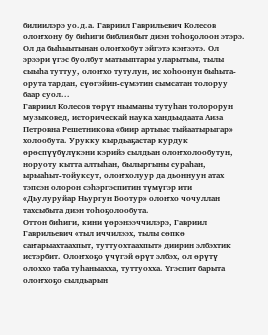билиилэрэ уо.д.а. Гавриил Гаврильевич Колесов олоҥхону бу биһиги библиябыт диэн тоһоҕолоон этэрэ. Ол да быһыытынан олоҥхобут эйгэтэ кэҥээтэ. Ол эрээри үгэс буолбут матыыптары уларытыы, тылы сыыһа туттуу, олоҥхо тутулун, ис хоһоонун быһыта-орута тардан, сүөгэйин-сүмэтин сымсатан толоруу баар суол...
Гавриил Колесов төрүт ньыманы тутуһан толорорун музыковед, историческай наука хандьыдаата Аиза Петровна Решетникова «биир артыыс тыйаатырыгар» холообута. Урукку кырдьаҕастар курдук өрөспүүбүлүкэни кэрийэ сылдьан олоҥхолообутун, норуоту кытта алтыһан, былыргыны сураһан, ырыаһыт-тойуксут, олоҥхолуур да дьоннуун атах тэпсэн олорон сэһэргэспитин түмүгэр ити «Дьулуруйар Ньургун Боотур» олоҥхо чочуллан тахсыбыта диэн тоһоҕолообута.
Оттон биһиги, кини үөрэнээччилэрэ, Гавриил Гаврильевич «тыл иччилээх, тылы сөпкө саҥарыахтаахпыт, туттуохтаахпыт» диирин элбэхтик истэрбит. Олоҥхоҕо үчүгэй өрүт элбэх, ол өрүтү олоххо таба туһаныахха, туттуохха. Үгэспит барыта олоҥхоҕо сылдьарын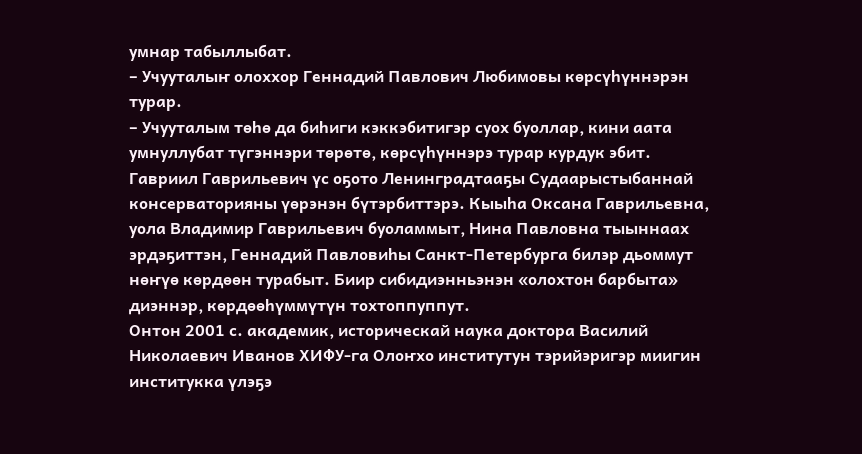умнар табыллыбат.
– Учууталыҥ олоххор Геннадий Павлович Любимовы көрсүһүннэрэн турар.
– Учууталым төһө да биһиги кэккэбитигэр суох буоллар, кини аата умнуллубат түгэннэри төрөтө, көрсүһүннэрэ турар курдук эбит. Гавриил Гаврильевич үс оҕото Ленинградтааҕы Судаарыстыбаннай консерваторияны үөрэнэн бүтэрбиттэрэ. Кыыһа Оксана Гаврильевна, уола Владимир Гаврильевич буоламмыт, Нина Павловна тыыннаах эрдэҕиттэн, Геннадий Павловиһы Санкт-Петербурга билэр дьоммут нөҥүө көрдөөн турабыт. Биир сибидиэнньэнэн «олохтон барбыта» диэннэр, көрдөөһүммүтүн тохтоппуппут.
Онтон 2001 с. академик, историческай наука доктора Василий Николаевич Иванов ХИФУ-га Олоҥхо институтун тэрийэригэр миигин институкка үлэҕэ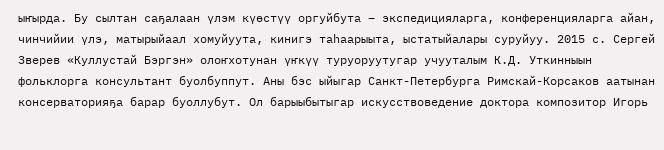ыҥырда. Бу сылтан саҕалаан үлэм күөстүү оргуйбута – экспедицияларга, конференцияларга айан, чинчийии үлэ, матырыйаал хомуйуута, кинигэ таһаарыыта, ыстатыйалары суруйуу. 2015 с. Сергей Зверев «Куллустай Бэргэн» олоҥхотунан үҥкүү туруоруутугар учууталым К.Д. Уткинныын фольклорга консультант буолбуппут. Аны бэс ыйыгар Санкт-Петербурга Римскай-Корсаков аатынан консерваторияҕа барар буоллубут. Ол барыыбытыгар искусствоведение доктора композитор Игорь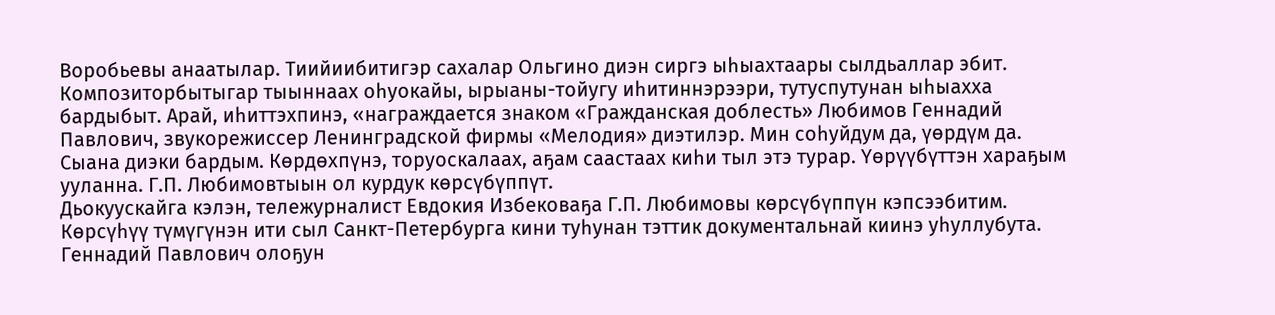Воробьевы анаатылар. Тиийиибитигэр сахалар Ольгино диэн сиргэ ыһыахтаары сылдьаллар эбит. Композиторбытыгар тыыннаах оһуокайы, ырыаны-тойугу иһитиннэрээри, тутуспутунан ыһыахха бардыбыт. Арай, иһиттэхпинэ, «награждается знаком «Гражданская доблесть» Любимов Геннадий Павлович, звукорежиссер Ленинградской фирмы «Мелодия» диэтилэр. Мин соһуйдум да, үөрдүм да. Сыана диэки бардым. Көрдөхпүнэ, торуоскалаах, аҕам саастаах киһи тыл этэ турар. Үөрүүбүттэн хараҕым ууланна. Г.П. Любимовтыын ол курдук көрсүбүппүт.
Дьокуускайга кэлэн, тележурналист Евдокия Избековаҕа Г.П. Любимовы көрсүбүппүн кэпсээбитим. Көрсүһүү түмүгүнэн ити сыл Санкт-Петербурга кини туһунан тэттик документальнай киинэ уһуллубута.
Геннадий Павлович олоҕун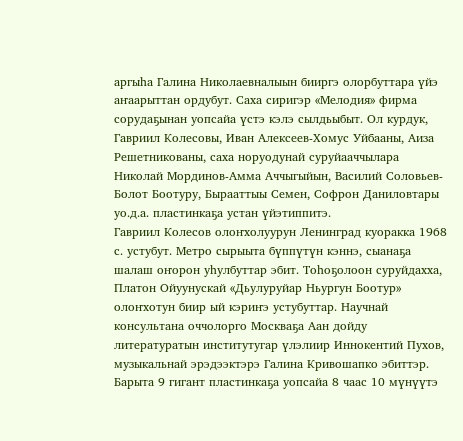аргыһа Галина Николаевналыын бииргэ олорбуттара үйэ аҥаарыттан ордубут. Саха сиригэр «Мелодия» фирма сорудаҕынан уопсайа үстэ кэлэ сылдьыбыт. Ол курдук, Гавриил Колесовы, Иван Алексеев-Хомус Уйбааны, Аиза Решетникованы, саха норуодунай суруйааччылара Николай Мординов-Амма Аччыгыйын, Василий Соловьев-Болот Боотуру, Бырааттыы Семен, Софрон Даниловтары уо.д.а. пластинкаҕа устан үйэтиппитэ.
Гавриил Колесов олоҥхолуурун Ленинград куоракка 1968 с. устубут. Метро сырыыта бүппүтүн кэннэ, сыанаҕа шалаш оҥорон уһулбуттар эбит. Тоһоҕолоон суруйдахха, Платон Ойуунускай «Дьулуруйар Ньургун Боотур» олоҥхотун биир ый кэриҥэ устубуттар. Научнай консультана оччолорго Москваҕа Аан дойду литературатын институтугар үлэлиир Иннокентий Пухов, музыкальнай эрэдээктэрэ Галина Кривошапко эбиттэр. Барыта 9 гигант пластинкаҕа уопсайа 8 чаас 10 мүнүүтэ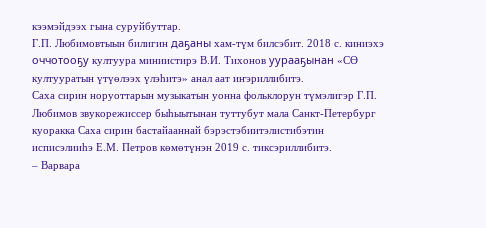кээмэйдээх гына суруйбуттар.
Г.П. Любимовтыын билигин даҕаны хам-түм билсэбит. 2018 с. киниэхэ оччотооҕу култуура миниистирэ В.И. Тихонов уурааҕынан «СӨ култууратын үтүөлээх үлэһитэ» анал аат иҥэриллибитэ.
Саха сирин норуоттарын музыкатын уонна фольклорун түмэлигэр Г.П. Любимов звукорежиссер быһыытынан туттубут мала Санкт-Петербург куоракка Саха сирин бастайааннай бэрэстэбиитэлистибэтин исписэлииһэ Е.М. Петров көмөтүнэн 2019 с. тиксэриллибитэ.
– Варвара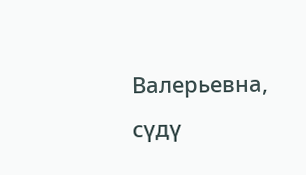Валерьевна, сүдү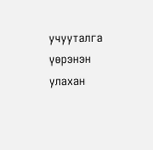учууталга үөрэнэн улахан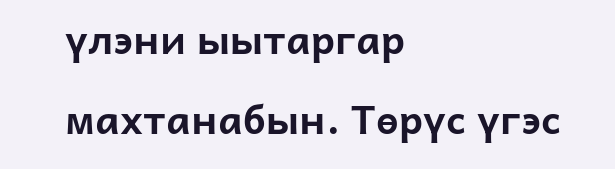үлэни ыытаргар махтанабын. Төрүс үгэс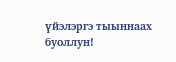үйэлэргэ тыыннаах буоллун!